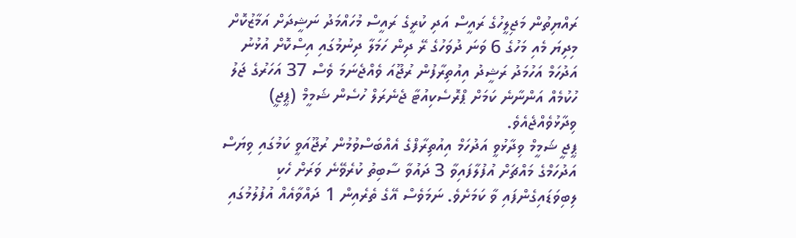ރައްޔިތުން މަޖިލީހުގެ ރައީސް އަދި ކުރީގެ ރައީސް މުހައްމަދު ނަޝީދަށް އަމާޒުކޮށް މިދިޔަ މެއި މަހުގެ 6 ވަނަ ދުވަހުގެ ރޭ ދިން ހަމަލާ ދިނުމުގައި އިސްކޮށް އުޅުނު އަދުހަމް އަހުމަދު ރަޝީދު އިއުތިރާފުން ރުޖޫއަ ވެއްޖެނަމަ ވެސް 37 އަހަރުގެ ޖަލު ހުކުމެއް އަންނާނެ ކަމަށް ޕްރޮސެކިއުޓާ ޖެނެރަލް ހުސެން ޝަމީމް (ޕީޖީ) ވިދާޅުވެއްޖެއެވެ.
ޕީޖީ ޝަމީމް ވިދާޅުވީ އަދުހަމް އިއުތިރާފްގެ އެއްބަސްވުމުން ރުޖޫއަވީ ކަމުގައި ވިޔަސް އަދުހަމްގެ މައްޗަށް އުފުލާފައިވާ 3 ދައުވާ ސާބިތު ކުރެވޭނެ ވަރަށް ހެކި ލިބިވަޑައިގެންފައި ވާ ކަމަށެވެ. ނަމަވެސް އޭގެ ތެރެއިން 1 ދައްވާއެއް އުފުލުމުގައި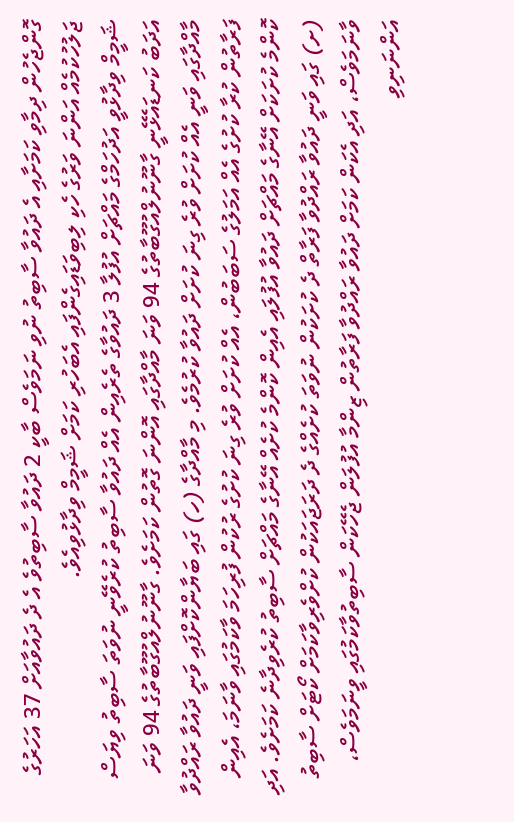ގޮންޖެހުން ދިމާވި ކަމަށާއި އެ ދައުވާ ސާބިތު ނުވި ނަމަވެސް ބާކީ 2 ދައުވާ ސާބިތުވެ އެ ދެ ދައުވާއަށް 37 އަހަރުގެ ޖަލުހުކުމެއް އަންނަ ވަރުގެ ހެކި ލިބިވަޑައިގެންފައި އެބަހުރި ކަމަށް ޝަމީމް ވިދާޅުވިއެވެ.
ޝަމީމް ވިދާޅުވީ އަދުހަމްގެ މައްޗަށް އުފުލާ 3 ދައުވާގެ ތެރެއިން އެއް ދައުވާ ސާބިތު ކުރެވޭނީ ނުވަތަ ސާބިތު ވިޔަސް އަދަބު ކަނޑައެޅޭނީ ގާނޫނުލްއުގޫބާތުގެ 94 ވަނަ މާއްދާގައި އޮންނަ ގޮތުން ކަމަށެވެ. ގާނޫނުލްއުގޫބާތުގެ 94 ވަނަ މާއްދާގައި ވަނީ އެއް ކުށަށް ވުރެ ގިނަ ކުށަށް ދައުވާ ކުރުމެވެ. މި މާއްދާގެ (ހ) ގައި ބަޔާންކޮށްފައި ވަނީ ދައުވާ ރައްދުވާ ފަރާތުން ކުރާ ކުށުގެ އެއް އަމަލުގެ ސަބަބުން، އެއް ކުށަށް ވުރެ ގިނަ ކުށުގެ ރުކުން ފުރިހަމަ ވާކަމުގައި ވާނަމަ، އެއިން ކޮންމެ ކުށަކަށް އޭނާގެ މައްޗަށް ދައުވާ އުފުލައި އެއިން ކޮންމެ ކުށެއް އޭނާގެ މައްޗަށް ސާބިތު ކުރެވިދާނެ ކަމަށެވެ. އަދި (ށ) ގައި ވަނީ ދައުވާ ރައްދުވާ ފަރާތް ދެ ކުށަކުން ނުވަތަ ކުށެއްގެ ދެ ދަރަޖައަކުން ކުށްވެރިވާކަމަށް ކޯޓަށް ސާބިތު ވާނަމަވެސް، އަދި އެކަން ކަމަށް ދައުވާ ރައްދުވާ ފަރާތުން ޒިންމާ އުފުލަން ޖެހޭކަން ސާބިތުވާކަމުގައި ވީނަމަވެސް، އަންނަނިވި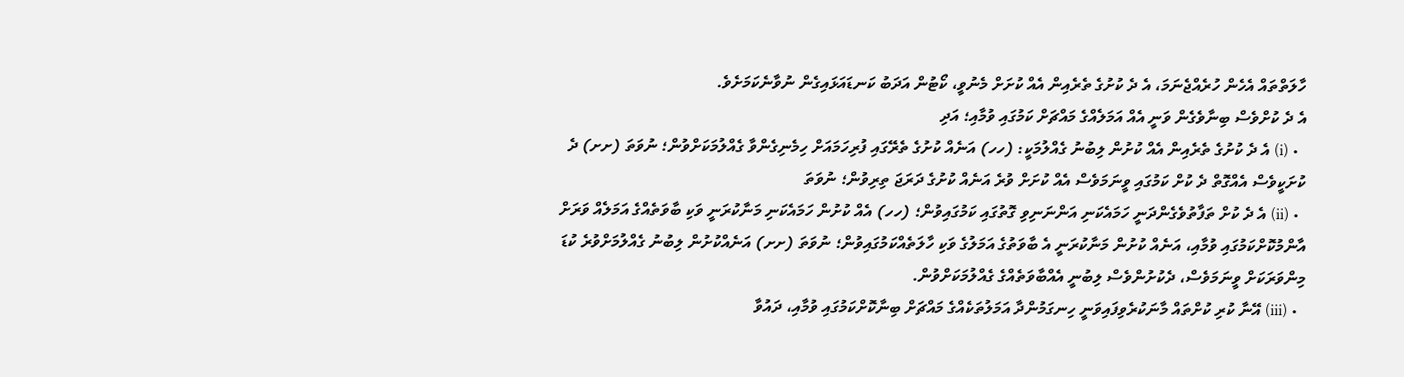ހާލަތްތައް އެހެން ހުރެއްޖެނަމަ، އެ ދެ ކުށުގެ ތެރެއިން އެއް ކުށަށް މެނުވީ، ކޯޓުން އަދަބު ކަނޑައަޅައިގެން ނުވާނެކަމަށެވެ.
އެ ދެ ކުށްވެސް ބިނާވެގެން ވަނީ އެއް އަމަލެއްގެ މައްޗަށް ކަމުގައި ވުމާއި؛ އަދި
  • (i) އެ ދެ ކުށުގެ ތެރެއިން އެއް ކުށުން ލިބުނު ގެއްލުމަކީ: (ހހ) އަނެއް ކުށުގެ ތެރޭގައި ފުރިހަމައަށް ހިމެނިގެންވާ ގެއްލުމަކަށްވުން؛ ނުވަތަ (ށށ) ދެ ކުށަކީވެސް އެއްގޮތް ދެ ކުށް ކަމުގައި ވީނަމަވެސް އެއް ކުށަށް ވުރެ އަނެއް ކުށުގެ ދަރަޖަ ތިރިވުން؛ ނުވަތަ
  • (ii) އެ ދެ ކުށް ތަފާތުވެގެންދަނީ ހަމައެކަނި އަންނަނިވި ގޮތުގައި ކަމުގައިވުން؛ (ހހ) އެއް ކުށުން ހަމައެކަނި މަނާކުރަނީ ވަކި ބާވަތެއްގެ އަމަލެއް ވަރަށް އާންމުކޮށްކަމުގައި ވުމާއި، އަނެއް ކުށުން މަނާކުރަނީ އެ ބާވަތުގެ އަމަލުގެ ވަކި ހާލަތެއްކަމުގައިވުން؛ ނުވަތަ (ށށ) އަނެއްކުށުން ލިބުނު ގެއްލުމަށްވުރެ ކުޑަ މިންވަރަކަށް ވީނަމަވެސް، ދެކުށުންވެސް ލިބުނީ އެއްބާވަތެއްގެ ގެއްލުމަކަށްވުން.
  • (iii) އޭނާ ކުރި ކުށްތައް މާނަކުރެވިފައިވަނީ ހިނގަމުންދާ އަމަލުތަކެއްގެ މައްޗަށް ބިނާކޮށްކަމުގައި ވުމާއި، ދައުވާ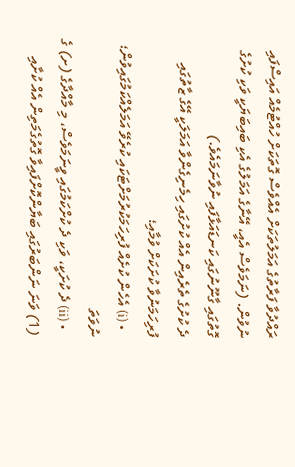ރައްދުވާ ފަރާތުގެ އަމަލުތަކަށް އެއްވެސް ގޮތަކަށް ހުއްޓުމެއް އައިސްފައި ނުވުން. (ނަމަވެސް އެއީ، އޭނާގެ އަމަލުގެ އެކި ބައިބަޔަކީ ވަކި ކުށުގެ ގޮތުގައި ގާނޫނުގައި ކަނޑައަޅާފައި ނުވާނަމައެވެ.)
ދެ ކުށުގެ ތެރެއިން އެއް ކުށުގައި ހިމެނިގެންވާ އަމަލަކީ އޭގެ ޒާތުގައި ފުރިހަމަނުވާ ކުށަކަށް ވުމާއި؛
  • (i) އެހެން ކުށެއް ފުރިހަމަކުރުމަށްޓަކައި ކުރެވޭ އަމަލެއްކަމުގައިވުން؛ ނުވަތަ
  • (ii) ދެ ކުށަކީ، ވަކި ދެ ކުށްކަމުގައި ވީނަމަވެސް، މި މާއްދާގެ (ށ) ގެ (1) ވަނަ ނަންބަރުގައި ބަޔާންކޮށްފައިވާ ގޮތުގެމަތިން އެއް ކުށާއި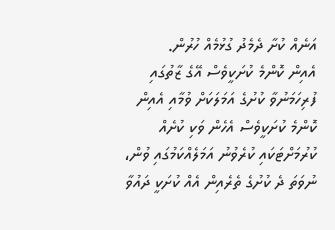އަނެއް ކުށާ ދެމެދު ގުޅުމެއް ހުރުން.
އެއިން ކޮންމެ ކުށަކީވެސް އޭގެ ޒާތުގައި ފުރިހަމަނުވާ ކުށުގެ އަމަލަކަށް ވުމާއި އެއިން ކޮންމެ ކުށަކީވެސް އެހެން ވަކި ކުށެއް ކުރުމަށްޓަކައި ކުރެވުނު އަމަލެއްކަމުގައި ވުން، ނުވަތަ ދެ ކުށުގެ ތެރެއިން އެއް ކުށަކީ ދައުވާ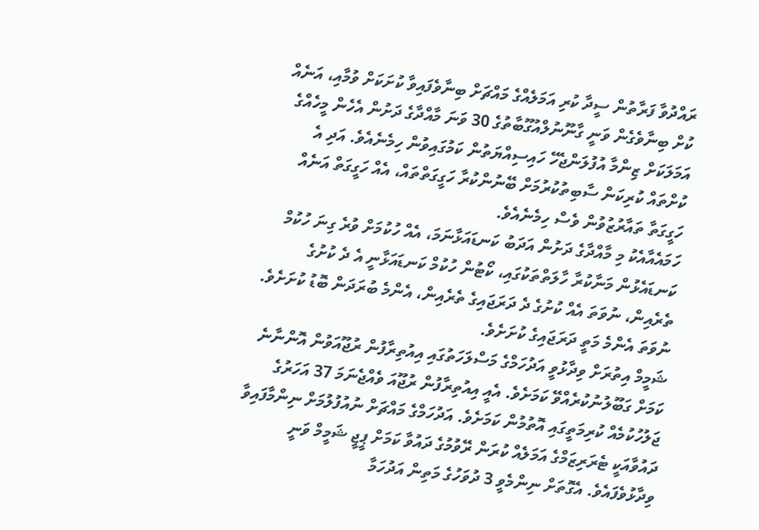ރައްދުވާ ފަރާތުން ސީދާ ކުރި އަމަލެއްގެ މައްޗަށް ބިނާވެފައިވާ ކުށަކަށް ވުމާއި، އަނެއް ކުށް ބިނާވެގެން ވަނީ ގާނޫނުލްއުގޫބާތުގެ 30 ވަނަ މާއްދާގެ ދަށުން އެހެން މީހެއްގެ އަމަލަކަށް ޒިންމާ އުފުލަންޖެހޭ ހައިސިއްޔަތުން ކަމުގައިވުން ހިމެނެއެވެ. އަދި އެ ކުށްތައް ކުރިކަން ސާބިތުކުރުމަށް ބޭނުންކުރާ ހަގީގަތްތައް، އެއް ހަގީގަތް އަނެއް ހަގީގަތާ ތައާރުޒުވުން ވެސް ހިމެނެއެވެ.
ހަމައެއާއެކު މި މާއްދާގެ ދަށުން އަދަބު ކަނޑައަޅާނަމަ، އެއް ހުކުމަށް ވުރެ ގިނަ ހުކުމް ކަނޑައެޅުން މަނާކުރާ ހާލަތްތަކުގައި، ކޯޓުން ހުކުމް ކަނޑައަޅާނީ އެ ދެ ކުށުގެ ތެރެއިން، ނުވަތަ އެއް ކުށުގެ ދެ ދަރަޖައިގެ ތެރެއިން، އެންމެ ބުރަދަން ބޮޑު ކުށަށެވެ. ނުވަތަ އެންމެ މަތީ ދަރަޖައިގެ ކުށަށެވެ.
ޝަމީމް އިތުރަށް ވިދާޅުވީ އަދުހަމްގެ މަސްލަހަތުގައި އިއުތިރާފުން ރުޖޫއަވުން އޮންނާނެ ކަމަށް ގަބޫލުނުކުރެއްވޭ ކަމަށެވެ. އެއީ އިއުތިރާފުން ރުޖޫއަ ވެއްޖެނަމަ 37 އަހަރުގެ ޖަލުހުކުމެއް ކުރިމަތީގައި އޮތުމުން ކަމަށެވެ. އަދުހަމްގެ މައްޗަށް ނުއުފުލުމަށް ނިންމާފައިވާ ދައުވާއަކީ ޓެރަރިޒަމްގެ އަމަލެއް ކުރަން ރޭވުމުގެ ދައުވާ ކަމަށް ޕީޖީ ޝަމީމް ވަނީ ވިދާޅުވެފައެވެ. އެގޮތަށް ނިންމެވީ 3 ދުވަހުގެ މަތިން އަދުހަމާ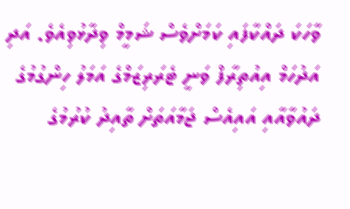ވާހަކަ ދައްކާފައި ކަމަށްވެސް ޝަމީމް ވިދާޅުވިއެވެ. އަދި އަދުހަމް އިއުތިރާފް ވަނީ ޓެރަރިޒަމްގެ އަމަލު ހިންގުމުގެ ދައުވާއާއި އައިއެސް ޖަމާއަތަށް ތާއިދު ކުރުމުގެ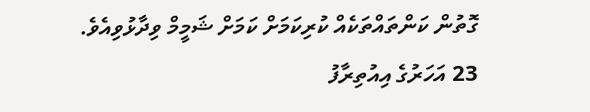ގޮތުން ކަންތައްތަކެއް ކުރިކަމަށް ކަމަށް ޝަމީމް ވިދާޅުވިއެވެ. 23 އަހަރުގެ އިއުތިރާފު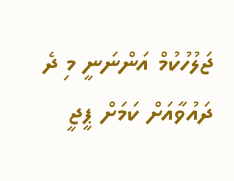ޖަލުހުކުމް އަންނަނީ މި ދެ ދައުވާއަށް ކަމަށް ޕީޖީ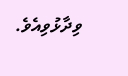ވިދާޅުވިއެވެ.